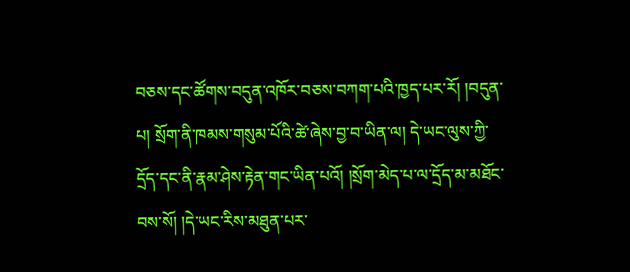བཅས་དང་ཚོགས་བདུན་འཁོར་བཅས་བཀག་པའི་ཁྱད་པར་རོ། །བདུན་པ། སྲོག་ནི་ཁམས་གསུམ་པོའི་ཚེ་ཞེས་བྱ་བ་ཡིན་ལ། དེ་ཡང་ལུས་ཀྱི་དྲོད་དང་ནི་རྣམ་ཤེས་རྟེན་གང་ཡིན་པའོ། །སྲོག་མེད་པ་ལ་དྲོད་མ་མཐོང་བས་སོ། །དེ་ཡང་རིས་མཐུན་པར་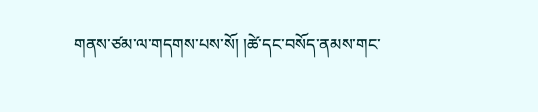གནས་ཙམ་ལ་གདགས་པས་སོ། །ཚེ་དང་བསོད་ནམས་གང་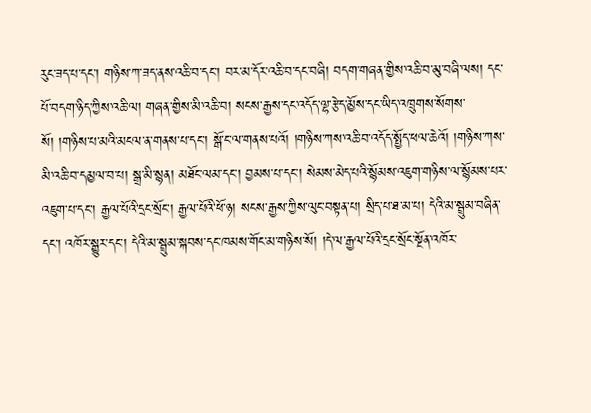རུང་ཟད་པ་དང་། གཉིས་ཀ་ཟད་ནས་འཆི་བ་དང་། བར་མ་དོར་འཆི་བ་དང་བཞི། བདག་གཞན་གྱིས་འཆི་བ་མུ་བཞི་ལས། དང་པོ་བདག་ཉིད་ཀྱིས་འཆི་ལ། གཞན་གྱིས་མི་འཆི་བ། སངས་རྒྱས་དང་འདོད་ལྷ་རྩེད་མྱོས་དང་ཡིད་འཁྲུགས་སོགས་སོ། །གཉིས་པ་མའི་མངལ་ན་གནས་པ་དང་། སྒོ་ང་ལ་གནས་པའོ། །གཉིས་ཀས་འཆི་བ་འདོད་སྤྱོད་ཕལ་ཆེའོ། །གཉིས་ཀས་མི་འཆི་བ་དམྱལ་བ་པ། སྒྲ་མི་སྙན། མཐོང་ལམ་དང་། བྱམས་པ་དང་། སེམས་མེད་པའི་སྙོམས་འཇུག་གཉིས་ལ་སྙོམས་པར་འཇུག་པ་དང་། རྒྱལ་པོའི་དྲང་སྲོང་། རྒྱལ་པོའི་ཕོ་ཉ། སངས་རྒྱས་ཀྱིས་ལུང་བསྟན་པ། སྲིད་པ་ཐ་མ་པ། དེའི་མ་སྦྲུམ་བཞིན་དང་། འཁོར་སྒྱུར་དང་། དེའི་མ་སྦྲུམ་སྐབས་དང་ཁམས་གོང་མ་གཉིས་སོ། །དེ་ལ་རྒྱལ་པོའི་དྲང་སྲོང་སྔོན་འཁོར་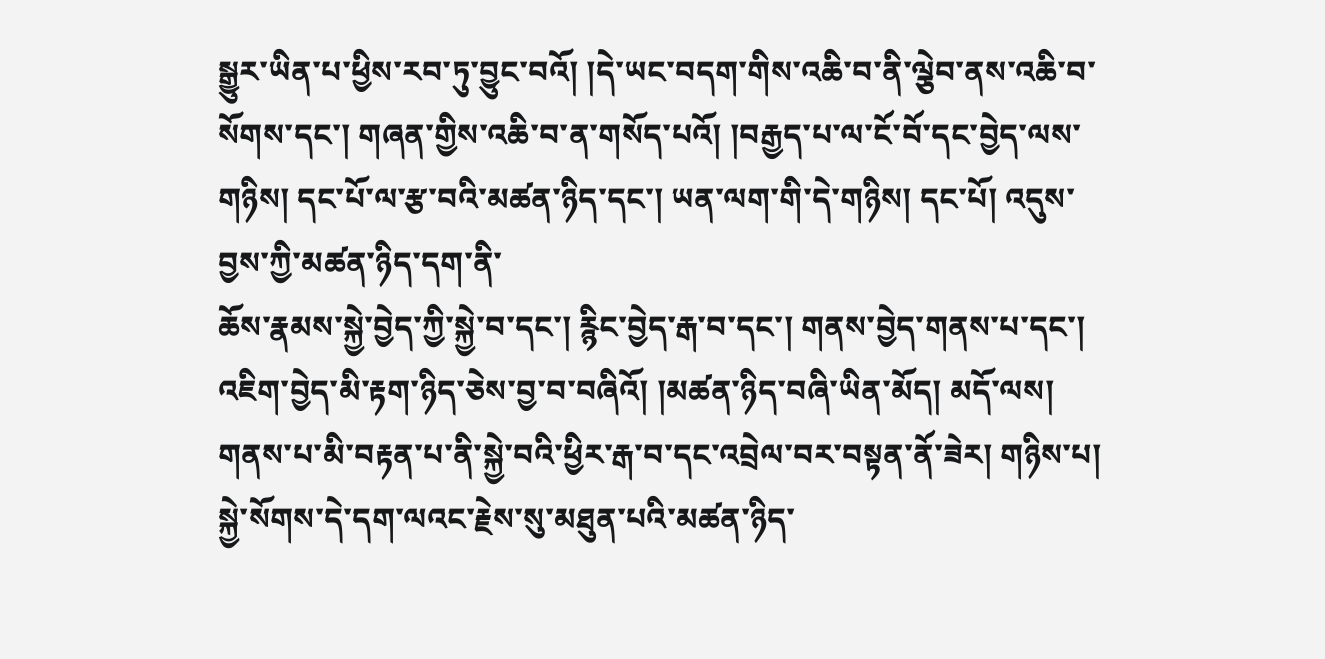སྒྱུར་ཡིན་པ་ཕྱིས་རབ་ཏུ་བྱུང་བའོ། །དེ་ཡང་བདག་གིས་འཆི་བ་ནི་ལྕེབ་ནས་འཆི་བ་སོགས་དང་། གཞན་གྱིས་འཆི་བ་ན་གསོད་པའོ། །བརྒྱད་པ་ལ་ངོ་བོ་དང་བྱེད་ལས་གཉིས། དང་པོ་ལ་རྩ་བའི་མཚན་ཉིད་དང་། ཡན་ལག་གི་དེ་གཉིས། དང་པོ། འདུས་བྱས་ཀྱི་མཚན་ཉིད་དག་ནི་
ཆོས་རྣམས་སྐྱེ་བྱེད་ཀྱི་སྐྱེ་བ་དང་། རྙིང་བྱེད་རྒ་བ་དང་། གནས་བྱེད་གནས་པ་དང་། འཇིག་བྱེད་མི་རྟག་ཉིད་ཅེས་བྱ་བ་བཞིའོ། །མཚན་ཉིད་བཞི་ཡིན་མོད། མདོ་ལས། གནས་པ་མི་བརྟན་པ་ནི་སྐྱེ་བའི་ཕྱིར་རྒ་བ་དང་འབྲེལ་བར་བསྟན་ནོ་ཟེར། གཉིས་པ། སྐྱེ་སོགས་དེ་དག་ལའང་རྗེས་སུ་མཐུན་པའི་མཚན་ཉིད་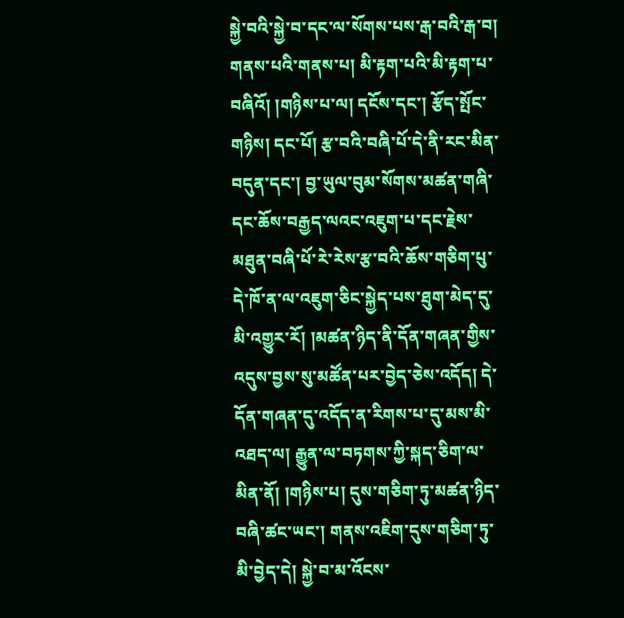སྐྱེ་བའི་སྐྱེ་བ་དང་ལ་སོགས་པས་རྒ་བའི་རྒ་བ། གནས་པའི་གནས་པ། མི་རྟག་པའི་མི་རྟག་པ་བཞིའོ། །གཉིས་པ་ལ། དངོས་དང་། རྩོད་སྤོང་གཉིས། དང་པོ། རྩ་བའི་བཞི་པོ་དེ་ནི་རང་མིན་བདུན་དང་། བྱ་ཡུལ་བུམ་སོགས་མཚན་གཞི་དང་ཆོས་བརྒྱད་ལའང་འཇུག་པ་དང་རྗེས་མཐུན་བཞི་པོ་རེ་རེས་རྩ་བའི་ཆོས་གཅིག་པུ་དེ་ཁོ་ན་ལ་འཇུག་ཅིང་སྐྱེད་པས་ཐུག་མེད་དུ་མི་འགྱུར་རོ། །མཚན་ཉིད་ནི་དོན་གཞན་གྱིས་འདུས་བྱས་སུ་མཚོན་པར་བྱེད་ཅེས་འདོད། དེ་དོན་གཞན་དུ་འདོད་ན་རིགས་པ་དུ་མས་མི་འཐད་ལ། རྒྱུན་ལ་བཏགས་ཀྱི་སྐད་ཅིག་ལ་མིན་ནོ། །གཉིས་པ། དུས་གཅིག་ཏུ་མཚན་ཉིད་བཞི་ཚང་ཡང་། གནས་འཇིག་དུས་གཅིག་ཏུ་མི་བྱེད་དེ། སྐྱེ་བ་མ་འོངས་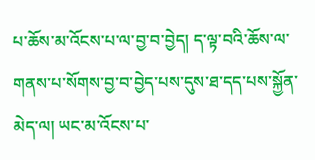པ་ཆོས་མ་འོངས་པ་ལ་བྱ་བ་བྱེད། ད་ལྟ་བའི་ཆོས་ལ་གནས་པ་སོགས་བྱ་བ་བྱེད་པས་དུས་ཐ་དད་པས་སྐྱོན་མེད་ལ། ཡང་མ་འོངས་པ་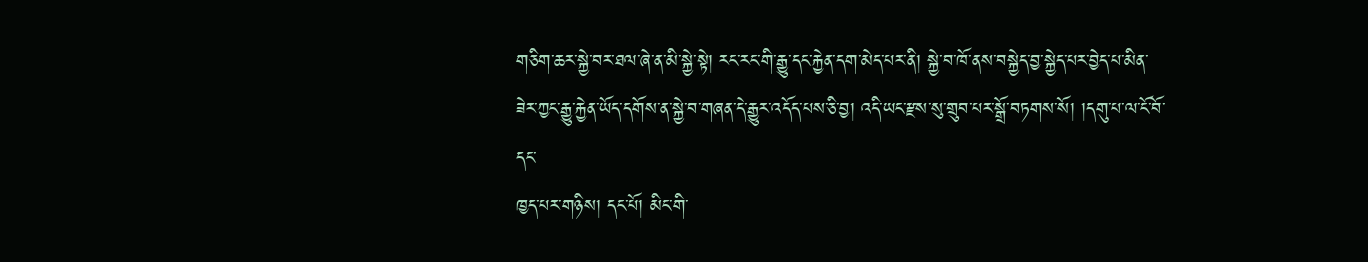གཅིག་ཆར་སྐྱེ་བར་ཐལ་ཞེ་ན་མི་སྐྱེ་སྟེ། རང་རང་གི་རྒྱུ་དང་རྐྱེན་དག་མེད་པར་ནི། སྐྱེ་བ་ཁོ་ནས་བསྐྱེད་བྱ་སྐྱེད་པར་བྱེད་པ་མིན་ཟེར་ཀྱང་རྒྱུ་རྐྱེན་ཡོད་དགོས་ན་སྐྱེ་བ་གཞན་དེ་རྒྱུར་འདོད་པས་ཅི་བྱ། འདི་ཡང་རྫས་སུ་གྲུབ་པར་སྒྲོ་བཏགས་སོ། །དགུ་པ་ལ་ངོ་བོ་དང་
ཁྱད་པར་གཉིས། དང་པོ། མིང་གི་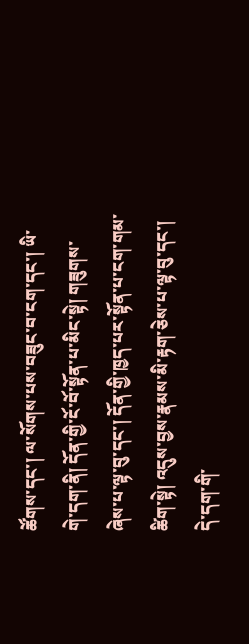ཚོགས་དང་། ལ་སོགས་པས་བཟུང་བ་ངག་དང་། ཡི་གེ་དག་ནི། དོན་གྱི་ངོ་བོ་སྟོན་པ་མིང་སྟེ། གཟུགས་ཞེས་པ་ལྟ་བུ་དང་། དོན་གྱི་ཁྱད་པར་སྟོན་པ་ངག་གམ་ཚིག་སྟེ། འདུས་བྱས་རྣམས་མི་རྟག་ཅེས་པ་ལྟ་བུ་དང་། དེ་དག་གི་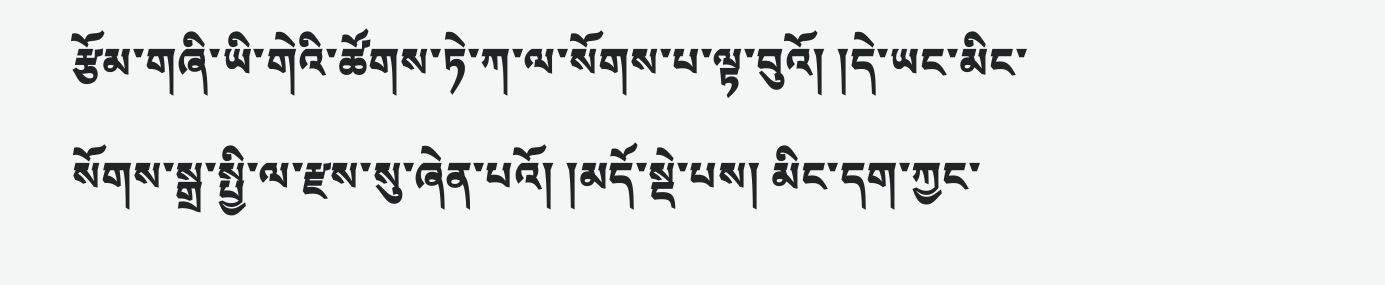རྩོམ་གཞི་ཡི་གེའི་ཚོགས་ཏེ་ཀ་ལ་སོགས་པ་ལྟ་བུའོ། །དེ་ཡང་མིང་སོགས་སྒྲ་སྤྱི་ལ་རྫས་སུ་ཞེན་པའོ། །མདོ་སྡེ་པས། མིང་དག་ཀྱང་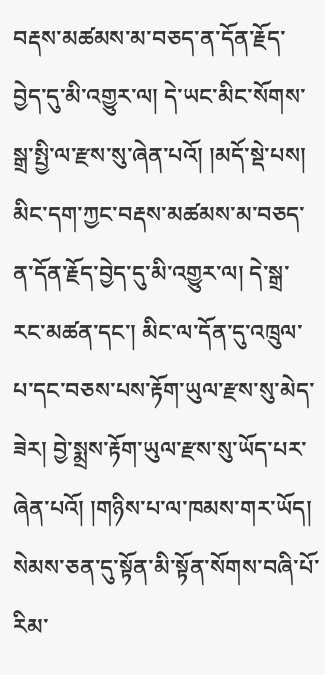བརྡས་མཚམས་མ་བཅད་ན་དོན་རྗོད་བྱེད་དུ་མི་འགྱུར་ལ། དེ་ཡང་མིང་སོགས་སྒྲ་སྤྱི་ལ་རྫས་སུ་ཞེན་པའོ། །མདོ་སྡེ་པས། མིང་དག་ཀྱང་བརྡས་མཚམས་མ་བཅད་ན་དོན་རྗོད་བྱེད་དུ་མི་འགྱུར་ལ། དེ་སྒྲ་རང་མཚན་དང་། མིང་ལ་དོན་དུ་འཁྲུལ་པ་དང་བཅས་པས་རྟོག་ཡུལ་རྫས་སུ་མེད་ཟེར། བྱེ་སྨྲས་རྟོག་ཡུལ་རྫས་སུ་ཡོད་པར་ཞེན་པའོ། །གཉིས་པ་ལ་ཁམས་གར་ཡོད། སེམས་ཅན་དུ་སྟོན་མི་སྟོན་སོགས་བཞི་པོ་རིམ་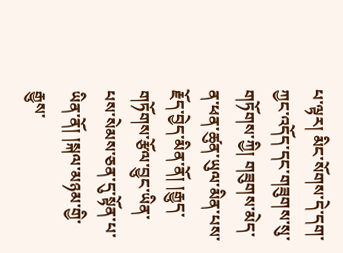པ་ལྟར། མིང་སོགས་དེ་དག་ཀྱང་འདོད་དང་གཟུགས་སུ་གཏོགས་ཀྱི། གཟུགས་མེད་ན་ཕན་ཚུན་ཡུལ་མིན་པས་རྗོད་བྱེད་མིན་ནོ། །རྒྱུད་གཏོགས་རྩོལ་བྱུང་ཡིན་པས་སེམས་ཅན་དུ་སྟོན་པ་ཡིན་ནོ། །སྐལ་མཉམ་གྱི་རྒྱུས་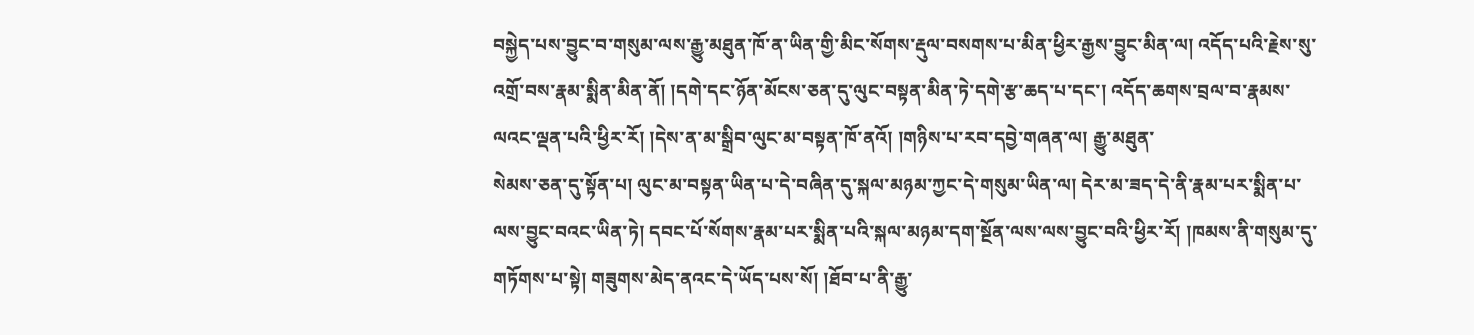བསྐྱེད་པས་བྱུང་བ་གསུམ་ལས་རྒྱུ་མཐུན་ཁོ་ན་ཡིན་གྱི་མིང་སོགས་རྡུལ་བསགས་པ་མིན་ཕྱིར་རྒྱས་བྱུང་མིན་ལ། འདོད་པའི་རྗེས་སུ་འགྲོ་བས་རྣམ་སྨིན་མིན་ནོ། །དགེ་དང་ཉོན་མོངས་ཅན་དུ་ལུང་བསྟན་མིན་ཏེ་དགེ་རྩ་ཆད་པ་དང་། འདོད་ཆགས་བྲལ་བ་རྣམས་ལའང་ལྡན་པའི་ཕྱིར་རོ། །དེས་ན་མ་སྒྲིབ་ལུང་མ་བསྟན་ཁོ་ནའོ། །གཉིས་པ་རབ་དབྱེ་གཞན་ལ། རྒྱུ་མཐུན་
སེམས་ཅན་དུ་སྟོན་པ། ལུང་མ་བསྟན་ཡིན་པ་དེ་བཞིན་དུ་སྐལ་མཉམ་ཀྱང་དེ་གསུམ་ཡིན་ལ། དེར་མ་ཟད་དེ་ནི་རྣམ་པར་སྨིན་པ་ལས་བྱུང་བའང་ཡིན་ཏེ། དབང་པོ་སོགས་རྣམ་པར་སྨིན་པའི་སྐལ་མཉམ་དག་སྔོན་ལས་ལས་བྱུང་བའི་ཕྱིར་རོ། །ཁམས་ནི་གསུམ་དུ་གཏོགས་པ་སྟེ། གཟུགས་མེད་ནའང་དེ་ཡོད་པས་སོ། །ཐོབ་པ་ནི་རྒྱུ་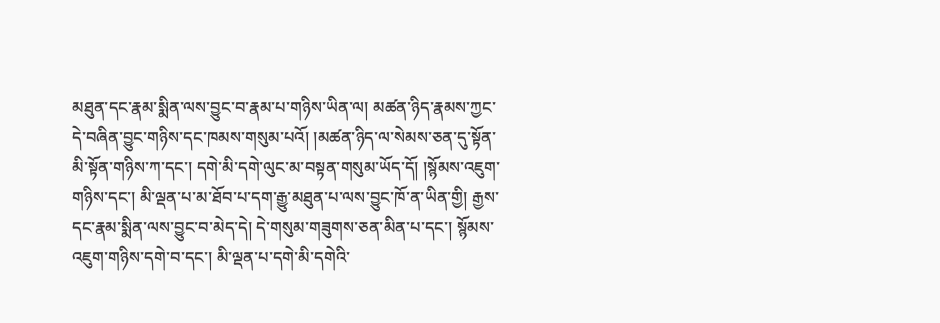མཐུན་དང་རྣམ་སྨིན་ལས་བྱུང་བ་རྣམ་པ་གཉིས་ཡིན་ལ། མཚན་ཉིད་རྣམས་ཀྱང་དེ་བཞིན་བྱུང་གཉིས་དང་ཁམས་གསུམ་པའོ། །མཚན་ཉིད་ལ་སེམས་ཅན་དུ་སྟོན་མི་སྟོན་གཉིས་ཀ་དང་། དགེ་མི་དགེ་ལུང་མ་བསྟན་གསུམ་ཡོད་དོ། །སྙོམས་འཇུག་གཉིས་དང་། མི་ལྡན་པ་མ་ཐོབ་པ་དག་རྒྱུ་མཐུན་པ་ལས་བྱུང་ཁོ་ན་ཡིན་གྱི། རྒྱས་དང་རྣམ་སྨིན་ལས་བྱུང་བ་མེད་དེ། དེ་གསུམ་གཟུགས་ཅན་མིན་པ་དང་། སྙོམས་འཇུག་གཉིས་དགེ་བ་དང་། མི་ལྡན་པ་དགེ་མི་དགེའི་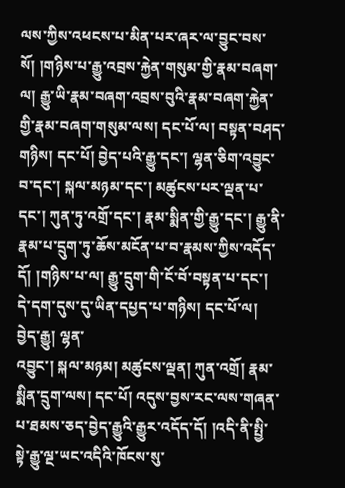ལས་ཀྱིས་འཕངས་པ་མིན་པར་ཞར་ལ་བྱུང་བས་སོ། །གཉིས་པ་རྒྱུ་འབྲས་རྐྱེན་གསུམ་གྱི་རྣམ་བཞག་ལ། རྒྱུ་ཡི་རྣམ་བཞག་འབྲས་བུའི་རྣམ་བཞག་རྐྱེན་གྱི་རྣམ་བཞག་གསུམ་ལས། དང་པོ་ལ། བསྟན་བཤད་གཉིས། དང་པོ། བྱེད་པའི་རྒྱུ་དང་། ལྷན་ཅིག་འབྱུང་བ་དང་། སྐལ་མཉམ་དང་། མཚུངས་པར་ལྡན་པ་དང་། ཀུན་ཏུ་འགྲོ་དང་། རྣམ་སྨིན་གྱི་རྒྱུ་དང་། རྒྱུ་ནི་རྣམ་པ་དྲུག་ཏུ་ཆོས་མངོན་པ་བ་རྣམས་ཀྱིས་འདོད་དོ། །གཉིས་པ་ལ། རྒྱུ་དྲུག་གི་ངོ་བོ་བསྟན་པ་དང་། དེ་དག་དུས་དུ་ཡིན་དཔྱད་པ་གཉིས། དང་པོ་ལ། བྱེད་རྒྱུ། ལྷན་
འབྱུང་། སྐལ་མཉམ། མཚུངས་ལྡན། ཀུན་འགྲོ། རྣམ་སྨིན་དྲུག་ལས། དང་པོ། འདུས་བྱས་རང་ལས་གཞན་པ་ཐམས་ཅད་བྱེད་རྒྱུའི་རྒྱུར་འདོད་དོ། །འདི་ནི་སྤྱི་སྟེ་རྒྱུ་ལྔ་ཡང་འདིའི་ཁོངས་སུ་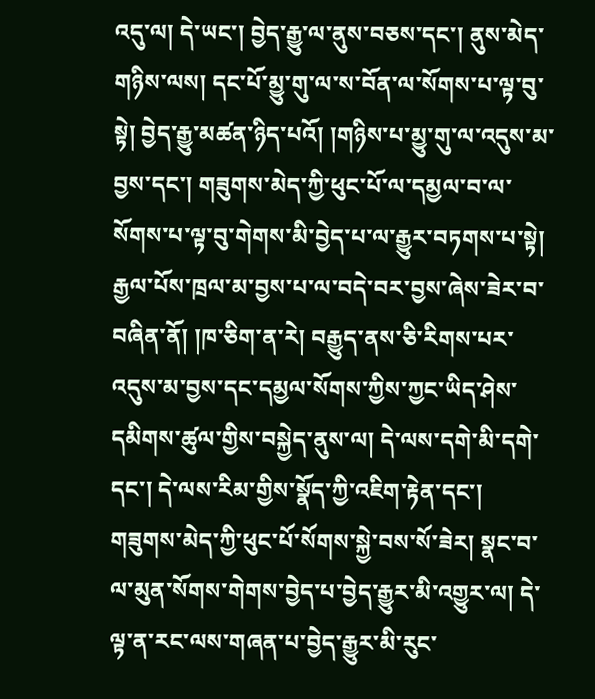འདུ་ལ། དེ་ཡང་། བྱེད་རྒྱུ་ལ་ནུས་བཅས་དང་། ནུས་མེད་གཉིས་ལས། དང་པོ་མྱུ་གུ་ལ་ས་བོན་ལ་སོགས་པ་ལྟ་བུ་སྟེ། བྱེད་རྒྱུ་མཚན་ཉིད་པའོ། །གཉིས་པ་མྱུ་གུ་ལ་འདུས་མ་བྱས་དང་། གཟུགས་མེད་ཀྱི་ཕུང་པོ་ལ་དམྱལ་བ་ལ་སོགས་པ་ལྟ་བུ་གེགས་མི་བྱེད་པ་ལ་རྒྱུར་བཏགས་པ་སྟེ། རྒྱལ་པོས་ཁྲལ་མ་བྱས་པ་ལ་བདེ་བར་བྱས་ཞེས་ཟེར་བ་བཞིན་ནོ། །ཁ་ཅིག་ན་རེ། བརྒྱུད་ནས་ཅི་རིགས་པར་འདུས་མ་བྱས་དང་དམྱལ་སོགས་ཀྱིས་ཀྱང་ཡིད་ཤེས་དམིགས་ཚུལ་གྱིས་བསྐྱེད་ནུས་ལ། དེ་ལས་དགེ་མི་དགེ་དང་། དེ་ལས་རིམ་གྱིས་སྣོད་ཀྱི་འཇིག་རྟེན་དང་། གཟུགས་མེད་ཀྱི་ཕུང་པོ་སོགས་སྐྱེ་བས་སོ་ཟེར། སྣང་བ་ལ་མུན་སོགས་གེགས་བྱེད་པ་བྱེད་རྒྱུར་མི་འགྱུར་ལ། དེ་ལྟ་ན་རང་ལས་གཞན་པ་བྱེད་རྒྱུར་མི་རུང་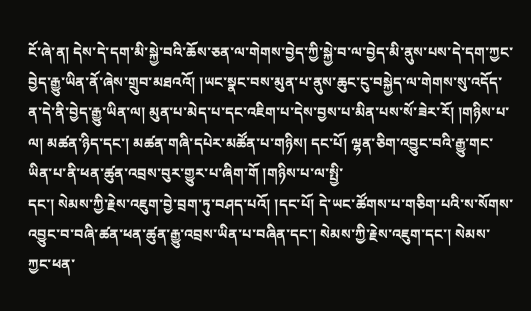ངོ་ཞེ་ན། དེས་དེ་དག་མི་སྐྱེ་བའི་ཆོས་ཅན་ལ་གེགས་བྱེད་ཀྱི་སྐྱེ་བ་ལ་བྱེད་མི་ནུས་པས་དེ་དག་ཀྱང་བྱེད་རྒྱུ་ཡིན་ནོ་ཞེས་གྲུབ་མཐའའོ། །ཡང་སྣང་བས་མུན་པ་ནུས་ཆུང་ངུ་བསྐྱེད་ལ་གེགས་སུ་འདོད་ན་དེ་ནི་བྱེད་རྒྱུ་ཡིན་ལ། མུན་པ་མེད་པ་དང་འཇིག་པ་དེས་བྱས་པ་མིན་པས་སོ་ཟེར་རོ། །གཉིས་པ་ལ། མཚན་ཉིད་དང་། མཚན་གཞི་དཔེར་མཚོན་པ་གཉིས། དང་པོ། ལྷན་ཅིག་འབྱུང་བའི་རྒྱུ་གང་ཡིན་པ་ནི་ཕན་ཚུན་འབྲས་བུར་གྱུར་པ་ཞིག་གོ །གཉིས་པ་ལ་སྤྱི་
དང་། སེམས་ཀྱི་རྗེས་འཇུག་བྱེ་བྲག་ཏུ་བཤད་པའོ། །དང་པོ། དེ་ཡང་ཚོགས་པ་གཅིག་པའི་ས་སོགས་འབྱུང་བ་བཞི་ཚན་ཕན་ཚུན་རྒྱུ་འབྲས་ཡིན་པ་བཞིན་དང་། སེམས་ཀྱི་རྗེས་འཇུག་དང་། སེམས་ཀྱང་ཕན་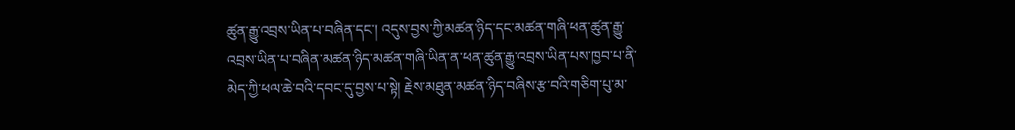ཚུན་རྒྱུ་འབྲས་ཡིན་པ་བཞིན་དང་། འདུས་བྱས་ཀྱི་མཚན་ཉིད་དང་མཚན་གཞི་ཕན་ཚུན་རྒྱུ་འབྲས་ཡིན་པ་བཞིན་མཚན་ཉིད་མཚན་གཞི་ཡིན་ན་ཕན་ཚུན་རྒྱུ་འབྲས་ཡིན་པས་ཁྱབ་པ་ནི་མེད་ཀྱི་ཕལ་ཆེ་བའི་དབང་དུ་བྱས་པ་སྟེ། རྗེས་མཐུན་མཚན་ཉིད་བཞིས་རྩ་བའི་གཅིག་པུ་མ་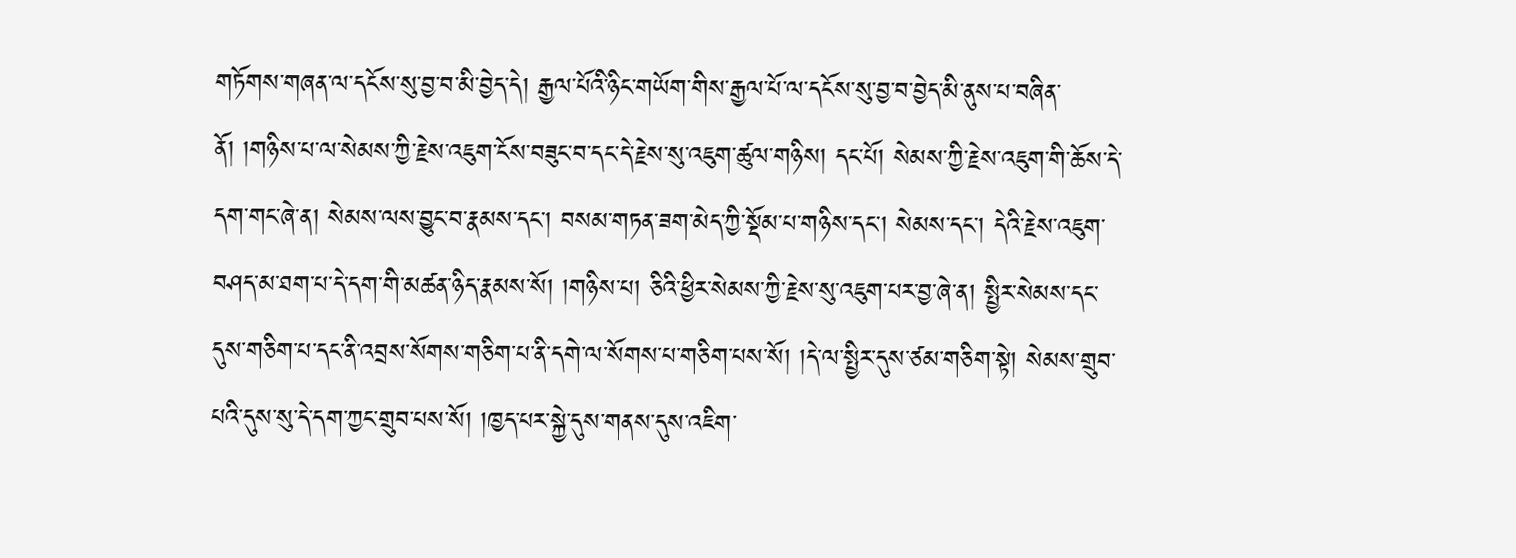གཏོགས་གཞན་ལ་དངོས་སུ་བྱ་བ་མི་བྱེད་དེ། རྒྱལ་པོའི་ཉིང་གཡོག་གིས་རྒྱལ་པོ་ལ་དངོས་སུ་བྱ་བ་བྱེད་མི་ནུས་པ་བཞིན་ནོ། །གཉིས་པ་ལ་སེམས་ཀྱི་རྗེས་འཇུག་ངོས་བཟུང་བ་དང་དེ་རྗེས་སུ་འཇུག་ཚུལ་གཉིས། དང་པོ། སེམས་ཀྱི་རྗེས་འཇུག་གི་ཆོས་དེ་དག་གང་ཞེ་ན། སེམས་ལས་བྱུང་བ་རྣམས་དང་། བསམ་གཏན་ཟག་མེད་ཀྱི་སྡོམ་པ་གཉིས་དང་། སེམས་དང་། དེའི་རྗེས་འཇུག་བཤད་མ་ཐག་པ་དེ་དག་གི་མཚན་ཉིད་རྣམས་སོ། །གཉིས་པ། ཅིའི་ཕྱིར་སེམས་ཀྱི་རྗེས་སུ་འཇུག་པར་བྱ་ཞེ་ན། སྤྱིར་སེམས་དང་དུས་གཅིག་པ་དང་ནི་འབྲས་སོགས་གཅིག་པ་ནི་དགེ་ལ་སོགས་པ་གཅིག་པས་སོ། །དེ་ལ་སྤྱིར་དུས་ཙམ་གཅིག་སྟེ། སེམས་གྲུབ་པའི་དུས་སུ་དེ་དག་ཀྱང་གྲུབ་པས་སོ། །ཁྱད་པར་སྐྱེ་དུས་གནས་དུས་འཇིག་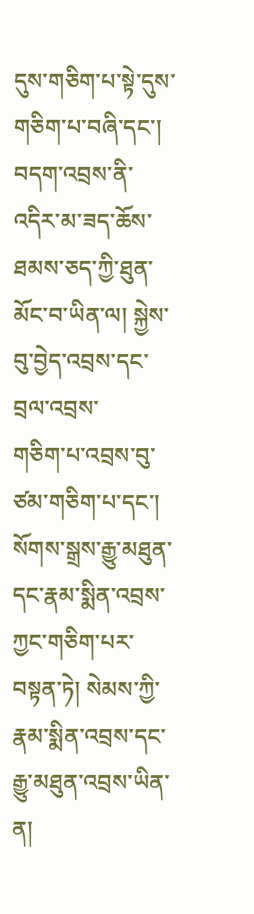དུས་གཅིག་པ་སྟེ་དུས་གཅིག་པ་བཞི་དང་། བདག་འབྲས་ནི་འདིར་མ་ཟད་ཆོས་ཐམས་ཅད་ཀྱི་ཐུན་མོང་བ་ཡིན་ལ། སྐྱེས་བུ་བྱེད་འབྲས་དང་བྲལ་འབྲས་
གཅིག་པ་འབྲས་བུ་ཙམ་གཅིག་པ་དང་། སོགས་སྒྲས་རྒྱུ་མཐུན་དང་རྣམ་སྨིན་འབྲས་ཀྱང་གཅིག་པར་བསྟན་ཏེ། སེམས་ཀྱི་རྣམ་སྨིན་འབྲས་དང་རྒྱུ་མཐུན་འབྲས་ཡིན་ན།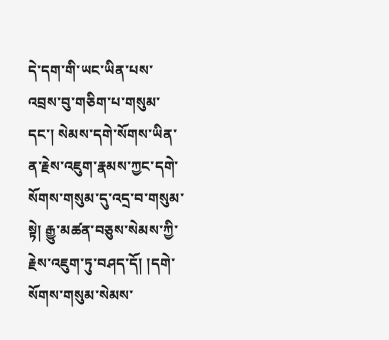དེ་དག་གི་ཡང་ཡིན་པས་འབྲས་བུ་གཅིག་པ་གསུམ་དང་། སེམས་དགེ་སོགས་ཡིན་ན་རྗེས་འཇུག་རྣམས་ཀྱང་དགེ་སོགས་གསུམ་དུ་འདྲ་བ་གསུམ་སྟེ། རྒྱུ་མཚན་བཅུས་སེམས་ཀྱི་རྗེས་འཇུག་ཏུ་བཤད་དོ། །དགེ་སོགས་གསུམ་སེམས་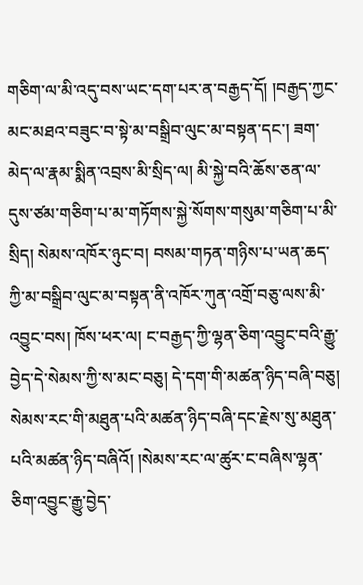གཅིག་ལ་མི་འདུ་བས་ཡང་དག་པར་ན་བརྒྱད་དོ། །བརྒྱད་ཀྱང་མང་མཐའ་བཟུང་བ་སྟེ་མ་བསྒྲིབ་ལུང་མ་བསྟན་དང་། ཟག་མེད་ལ་རྣམ་སྨིན་འབྲས་མི་སྲིད་ལ། མི་སྐྱེ་བའི་ཆོས་ཅན་ལ་དུས་ཙམ་གཅིག་པ་མ་གཏོགས་སྐྱེ་སོགས་གསུམ་གཅིག་པ་མི་སྲིད། སེམས་འཁོར་ཉུང་བ། བསམ་གཏན་གཉིས་པ་ཡན་ཆད་ཀྱི་མ་བསྒྲིབ་ལུང་མ་བསྟན་ནི་འཁོར་ཀུན་འགྲོ་བཅུ་ལས་མི་འབྱུང་བས། ཁོས་ཕར་ལ། ང་བརྒྱད་ཀྱི་ལྷན་ཅིག་འབྱུང་བའི་རྒྱུ་བྱེད་དེ་སེམས་ཀྱི་ས་མང་བཅུ། དེ་དག་གི་མཚན་ཉིད་བཞི་བཅུ། སེམས་རང་གི་མཐུན་པའི་མཚན་ཉིད་བཞི་དང་རྗེས་སུ་མཐུན་པའི་མཚན་ཉིད་བཞིའོ། །སེམས་རང་ལ་ཚུར་ང་བཞིས་ལྷན་ཅིག་འབྱུང་རྒྱུ་བྱེད་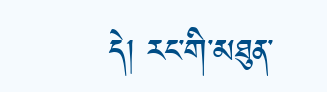དེ། རང་གི་མཐུན་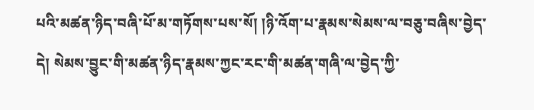པའི་མཚན་ཉིད་བཞི་པོ་མ་གཏོགས་པས་སོ། །ཉི་འོག་པ་རྣམས་སེམས་ལ་བཅུ་བཞིས་བྱེད་དེ། སེམས་བྱུང་གི་མཚན་ཉིད་རྣམས་ཀྱང་རང་གི་མཚན་གཞི་ལ་བྱེད་ཀྱི་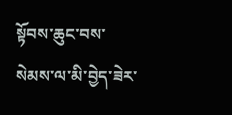སྟོབས་ཆུང་བས་སེམས་ལ་མི་བྱེད་ཟེར་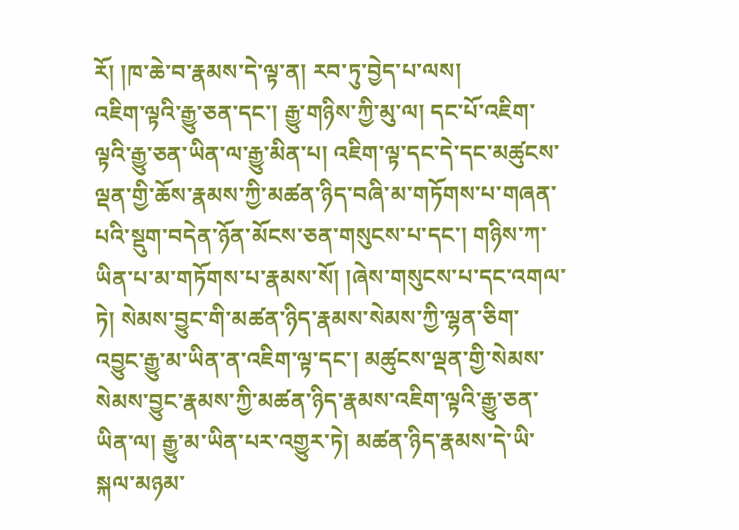རོ། །ཁ་ཆེ་བ་རྣམས་དེ་ལྟ་ན། རབ་ཏུ་བྱེད་པ་ལས།
འཇིག་ལྟའི་རྒྱུ་ཅན་དང་། རྒྱུ་གཉིས་ཀྱི་མུ་ལ། དང་པོ་འཇིག་ལྟའི་རྒྱུ་ཅན་ཡིན་ལ་རྒྱུ་མིན་པ། འཇིག་ལྟ་དང་དེ་དང་མཚུངས་ལྡན་གྱི་ཆོས་རྣམས་ཀྱི་མཚན་ཉིད་བཞི་མ་གཏོགས་པ་གཞན་པའི་སྡུག་བདེན་ཉོན་མོངས་ཅན་གསུངས་པ་དང་། གཉིས་ཀ་ཡིན་པ་མ་གཏོགས་པ་རྣམས་སོ། །ཞེས་གསུངས་པ་དང་འགལ་ཏེ། སེམས་བྱུང་གི་མཚན་ཉིད་རྣམས་སེམས་ཀྱི་ལྷན་ཅིག་འབྱུང་རྒྱུ་མ་ཡིན་ན་འཇིག་ལྟ་དང་། མཚུངས་ལྡན་གྱི་སེམས་སེམས་བྱུང་རྣམས་ཀྱི་མཚན་ཉིད་རྣམས་འཇིག་ལྟའི་རྒྱུ་ཅན་ཡིན་ལ། རྒྱུ་མ་ཡིན་པར་འགྱུར་ཏེ། མཚན་ཉིད་རྣམས་དེ་ཡི་སྐལ་མཉམ་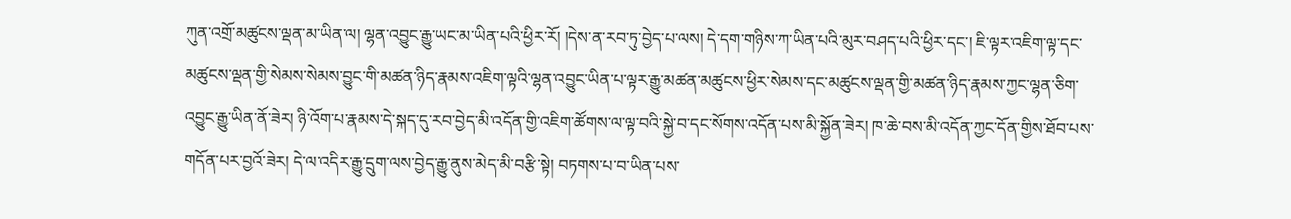ཀུན་འགྲོ་མཚུངས་ལྡན་མ་ཡིན་ལ། ལྷན་འབྱུང་རྒྱུ་ཡང་མ་ཡིན་པའི་ཕྱིར་རོ། །དེས་ན་རབ་ཏུ་བྱེད་པ་ལས། དེ་དག་གཉིས་ཀ་ཡིན་པའི་མུར་བཤད་པའི་ཕྱིར་དང་། ཇི་ལྟར་འཇིག་ལྟ་དང་མཚུངས་ལྡན་གྱི་སེམས་སེམས་བྱུང་གི་མཚན་ཉིད་རྣམས་འཇིག་ལྟའི་ལྷན་འབྱུང་ཡིན་པ་ལྟར་རྒྱུ་མཚན་མཚུངས་ཕྱིར་སེམས་དང་མཚུངས་ལྡན་གྱི་མཚན་ཉིད་རྣམས་ཀྱང་ལྷན་ཅིག་འབྱུང་རྒྱུ་ཡིན་ནོ་ཟེར། ཉི་འོག་པ་རྣམས་དེ་སྐད་དུ་རབ་བྱེད་མི་འདོན་གྱི་འཇིག་ཚོགས་ལ་ལྟ་བའི་སྐྱེ་བ་དང་སོགས་འདོན་པས་མི་སྐྱོན་ཟེར། ཁ་ཆེ་བས་མི་འདོན་ཀྱང་དོན་གྱིས་ཐོབ་པས་གདོན་པར་བྱའོ་ཟེར། དེ་ལ་འདིར་རྒྱུ་དྲུག་ལས་བྱེད་རྒྱུ་ནུས་མེད་མི་བརྩི་སྟེ། བཏགས་པ་བ་ཡིན་པས་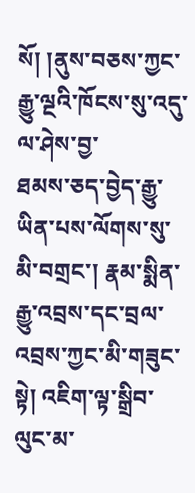སོ། །ནུས་བཅས་ཀྱང་རྒྱུ་ལྔའི་ཁོངས་སུ་འདུ་ལ་ཤེས་བྱ་
ཐམས་ཅད་བྱེད་རྒྱུ་ཡིན་པས་ལོགས་སུ་མི་བགྲང་། རྣམ་སྨིན་རྒྱུ་འབྲས་དང་བྲལ་འབྲས་ཀྱང་མི་གཟུང་སྟེ། འཇིག་ལྟ་སྒྲིབ་ལུང་མ་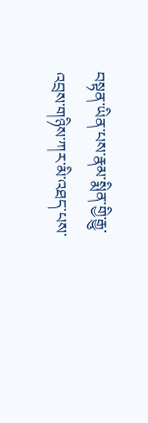བསྟན་ཡིན་པས་རྣམ་སྨིན་གྱི་རྒྱུ་འབྲས་གཉིས་ཀར་མི་འཐད་པས་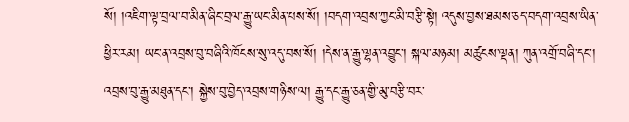སོ། །འཇིག་ལྟ་བྲལ་བ་མིན་ཞིང་བྲལ་རྒྱུ་ཡང་མིན་པས་སོ། །བདག་འབྲས་ཀྱང་མི་བརྩི་སྟེ། འདུས་བྱས་ཐམས་ཅད་བདག་འབྲས་ཡིན་ཕྱིར་རམ། ཡང་ན་འབྲས་བུ་བཞིའི་ཁོངས་སུ་འདུ་བས་སོ། །དེས་ན་རྒྱུ་ལྷན་འབྱུང་། སྐལ་མཉམ། མཚུངས་ལྡན། ཀུན་འགྲོ་བཞི་དང་། འབྲས་བུ་རྒྱུ་མཐུན་དང་། སྐྱེས་བུ་བྱེད་འབྲས་གཉིས་ལ། རྒྱུ་དང་རྒྱུ་ཅན་གྱི་མུ་བརྩི་བར་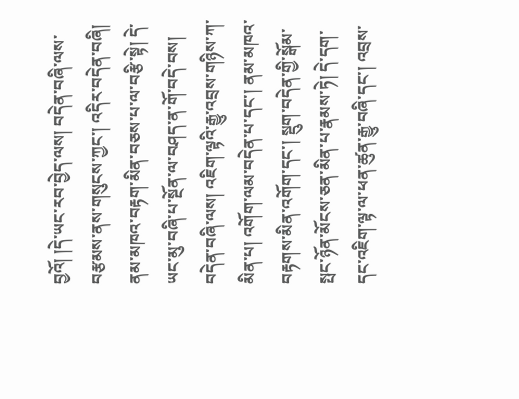བྱའོ། །དེ་ཡང་རབ་བྱེད་ལས། བདེན་བཞི་ལས་བརྩམས་ནས་གསུངས་ཀྱང་། འདིར་བདེན་བཞི། ནམ་མཁའ་བརྟག་མིན་བཅས་པ་ལ་བརྩི་སྟེ། དེ་ཡང་མུ་བཞི་པ་སྔོན་ལ་བཤད་ན་གོ་བདེ་བས། བདེན་བཞི་ལས། འཇིག་ལྟའི་རྒྱུ་འབྲས་གཉིས་ཀ་མིན་པ། འགོག་ལམ་བདེན་པ་དང་། ནམ་མཁའ་བརྟགས་མིན་འགོག་དང་། སྡུག་བདེན་གྱི་སྒོམ་སྤང་ཉོན་མོངས་ཅན་མིན་པ་རྣམས་ཏེ། དེ་དག་དང་འཇིག་ལྟ་ལ་ཕན་ཚུན་རྒྱུ་བཞི་དང་། འབྲས་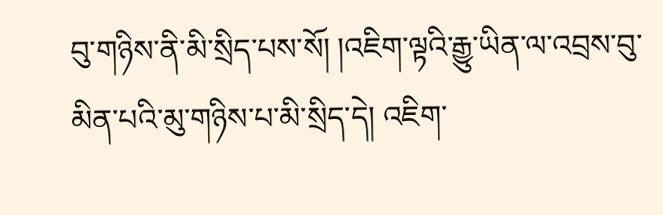བུ་གཉིས་ནི་མི་སྲིད་པས་སོ། །འཇིག་ལྟའི་རྒྱུ་ཡིན་ལ་འབྲས་བུ་མིན་པའི་མུ་གཉིས་པ་མི་སྲིད་དེ། འཇིག་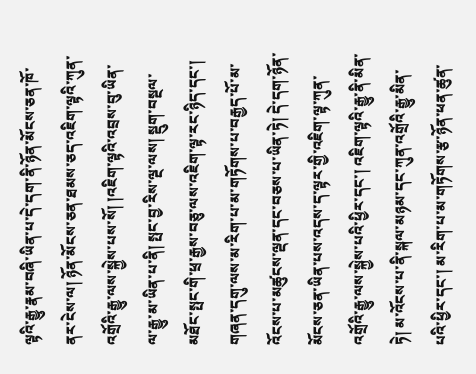ལྟའི་རྒྱུ་རྣམ་བཞི་ཡིན་པ་དེ་དག་ནི་ཉོན་མོངས་ཅན་ཁོ་ནར་ངེས་ལ། ཉོན་མོངས་ཅན་ཐམས་ཅད་འཇིག་ལྟའི་ཀུན་འགྲོའི་རྒྱུ་ལས་སྐྱེས་པས་སོ། །འཇིག་ལྟའི་འབྲས་བུ་ཡིན་ལ་རྒྱུ་མ་ཡིན་པ་ནི། སྤང་བྱ་རིས་ལྔ་ལས། སྡུག་བསྔལ་
མཐོང་སྤང་གི་ཕྲ་རྒྱས་བཅུ་ལས་འཇིག་ལྟ་རང་ཉིད་དང་། གཞན་དགུ་ལས་མ་རིག་པ་མ་གཏོགས་པ་བརྒྱད་པོ་མ་འོངས་པ་མཚུངས་ལྡན་དང་བཅས་པ་ཡིན་ཏེ། དེ་དག་ཉོན་མོངས་ཅན་ཡིན་པས་འདས་ད་ལྟར་གྱི་འཇིག་ལྟ་ཀུན་འགྲོའི་རྒྱུ་ལས་སྐྱེས་པའི་ཕྱིར་དང་། འཇིག་ལྟའི་རྒྱུ་ནི་མིན་ཏེ། མ་འོངས་པ་ནི་སྐལ་མཉམ་དང་ཀུན་འགྲོའི་རྒྱུ་མིན་པའི་ཕྱིར་དང་། མ་རིག་པ་མ་གཏོགས་རྩ་ཉོན་ཕན་ཚུན་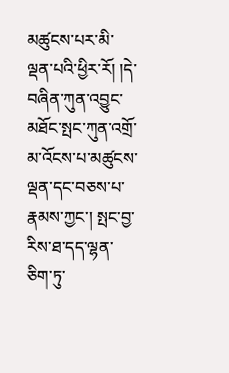མཚུངས་པར་མི་ལྡན་པའི་ཕྱིར་རོ། །དེ་བཞིན་ཀུན་འབྱུང་མཐོང་སྤང་ཀུན་འགྲོ་མ་འོངས་པ་མཚུངས་ལྡན་དང་བཅས་པ་རྣམས་ཀྱང་། སྤང་བྱ་རིས་ཐ་དད་ལྷན་ཅིག་ཏུ་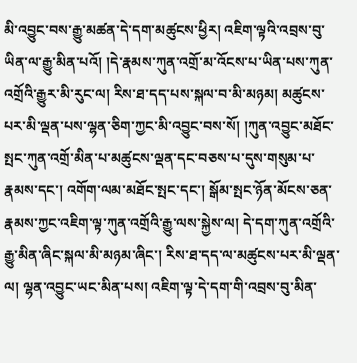མི་འབྱུང་བས་རྒྱུ་མཚན་དེ་དག་མཚུངས་ཕྱིར། འཇིག་ལྟའི་འབྲས་བུ་ཡིན་ལ་རྒྱུ་མིན་པའོ། །དེ་རྣམས་ཀུན་འགྲོ་མ་འོངས་པ་ཡིན་པས་ཀུན་འགྲོའི་རྒྱུར་མི་རུང་ལ། རིས་ཐ་དད་པས་སྐལ་བ་མི་མཉམ། མཚུངས་པར་མི་ལྡན་པས་ལྷན་ཅིག་ཀྱང་མི་འབྱུང་བས་སོ། །ཀུན་འབྱུང་མཐོང་སྤང་ཀུན་འགྲོ་མིན་པ་མཚུངས་ལྡན་དང་བཅས་པ་དུས་གསུམ་པ་རྣམས་དང་། འགོག་ལམ་མཐོང་སྤང་དང་། སྒོམ་སྤང་ཉོན་མོངས་ཅན་རྣམས་ཀྱང་འཇིག་ལྟ་ཀུན་འགྲོའི་རྒྱུ་ལས་སྐྱེས་ལ། དེ་དག་ཀུན་འགྲོའི་རྒྱུ་མིན་ཞིང་སྐལ་མི་མཉམ་ཞིང་། རིས་ཐ་དད་ལ་མཚུངས་པར་མི་ལྡན་ལ། ལྷན་འབྱུང་ཡང་མིན་པས། འཇིག་ལྟ་དེ་དག་གི་འབྲས་བུ་མིན་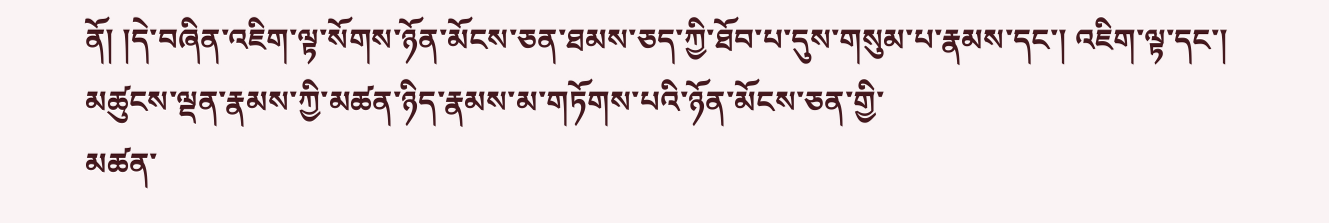ནོ། །དེ་བཞིན་འཇིག་ལྟ་སོགས་ཉོན་མོངས་ཅན་ཐམས་ཅད་ཀྱི་ཐོབ་པ་དུས་གསུམ་པ་རྣམས་དང་། འཇིག་ལྟ་དང་། མཚུངས་ལྡན་རྣམས་ཀྱི་མཚན་ཉིད་རྣམས་མ་གཏོགས་པའི་ཉོན་མོངས་ཅན་གྱི་
མཚན་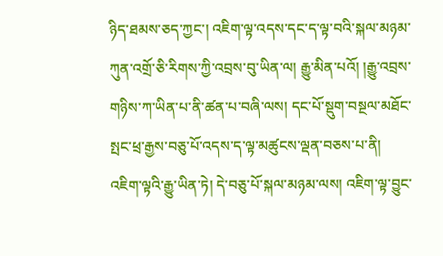ཉིད་ཐམས་ཅད་ཀྱང་། འཇིག་ལྟ་འདས་དང་ད་ལྟ་བའི་སྐལ་མཉམ་ཀུན་འགྲོ་ཅི་རིགས་ཀྱི་འབྲས་བུ་ཡིན་ལ། རྒྱུ་མིན་པའོ། །རྒྱུ་འབྲས་གཉིས་ཀ་ཡིན་པ་ནི་ཚན་པ་བཞི་ལས། དང་པོ་སྡུག་བསྔལ་མཐོང་སྤང་ཕྲ་རྒྱས་བཅུ་པོ་འདས་ད་ལྟ་མཚུངས་ལྡན་བཅས་པ་ནི། འཇིག་ལྟའི་རྒྱུ་ཡིན་ཏེ། དེ་བཅུ་པོ་སྐལ་མཉམ་ལས། འཇིག་ལྟ་བྱུང་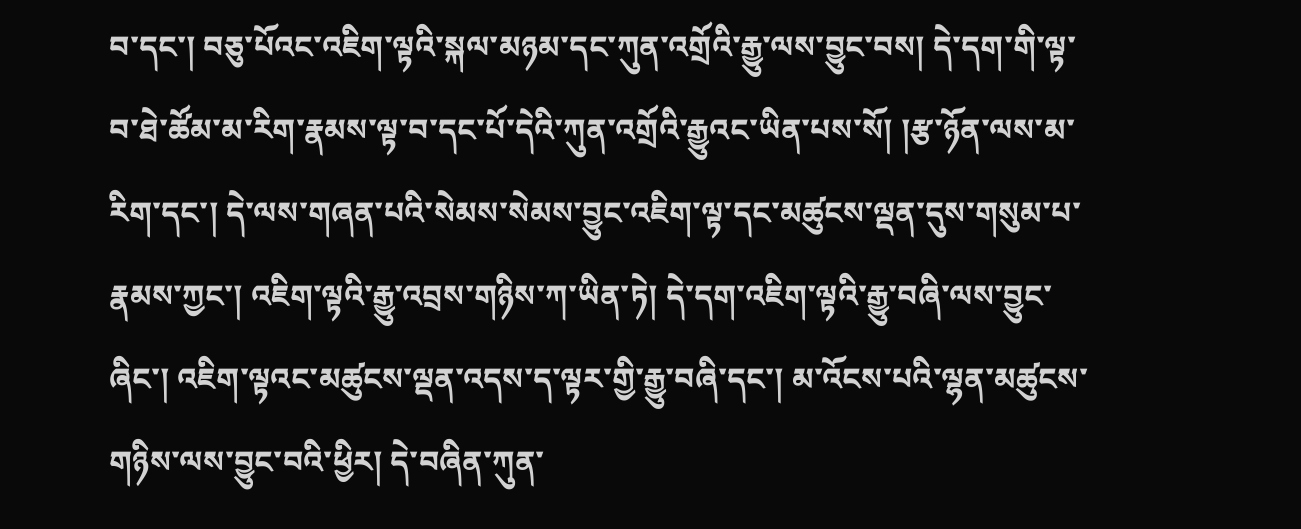བ་དང་། བཅུ་པོའང་འཇིག་ལྟའི་སྐལ་མཉམ་དང་ཀུན་འགྲོའི་རྒྱུ་ལས་བྱུང་བས། དེ་དག་གི་ལྟ་བ་ཐེ་ཚོམ་མ་རིག་རྣམས་ལྟ་བ་དང་པོ་དེའི་ཀུན་འགྲོའི་རྒྱུའང་ཡིན་པས་སོ། །རྩ་ཉོན་ལས་མ་རིག་དང་། དེ་ལས་གཞན་པའི་སེམས་སེམས་བྱུང་འཇིག་ལྟ་དང་མཚུངས་ལྡན་དུས་གསུམ་པ་རྣམས་ཀྱང་། འཇིག་ལྟའི་རྒྱུ་འབྲས་གཉིས་ཀ་ཡིན་ཏེ། དེ་དག་འཇིག་ལྟའི་རྒྱུ་བཞི་ལས་བྱུང་ཞིང་། འཇིག་ལྟའང་མཚུངས་ལྡན་འདས་ད་ལྟར་གྱི་རྒྱུ་བཞི་དང་། མ་འོངས་པའི་ལྷན་མཚུངས་གཉིས་ལས་བྱུང་བའི་ཕྱིར། དེ་བཞིན་ཀུན་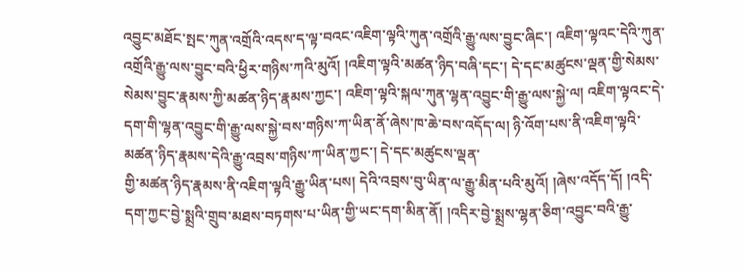འབྱུང་མཐོང་སྤང་ཀུན་འགྲོའི་འདས་ད་ལྟ་བའང་འཇིག་ལྟའི་ཀུན་འགྲོའི་རྒྱུ་ལས་བྱུང་ཞིང་། འཇིག་ལྟའང་དེའི་ཀུན་འགྲོའི་རྒྱུ་ལས་བྱུང་བའི་ཕྱིར་གཉིས་ཀའི་མུའོ། །འཇིག་ལྟའི་མཚན་ཉིད་བཞི་དང་། དེ་དང་མཚུངས་ལྡན་གྱི་སེམས་སེམས་བྱུང་རྣམས་ཀྱི་མཚན་ཉིད་རྣམས་ཀྱང་། འཇིག་ལྟའི་སྐལ་ཀུན་ལྷན་འབྱུང་གི་རྒྱུ་ལས་སྐྱེ་ལ། འཇིག་ལྟའང་དེ་དག་གི་ལྷན་འབྱུང་གི་རྒྱུ་ལས་སྐྱེ་བས་གཉིས་ཀ་ཡིན་ནོ་ཞེས་ཁ་ཆེ་བས་འདོད་ལ། ཉི་འོག་པས་ནི་འཇིག་ལྟའི་མཚན་ཉིད་རྣམས་དེའི་རྒྱུ་འབྲས་གཉིས་ཀ་ཡིན་ཀྱང་། དེ་དང་མཚུངས་ལྡན་
གྱི་མཚན་ཉིད་རྣམས་ནི་འཇིག་ལྟའི་རྒྱུ་ཡིན་པས། དེའི་འབྲས་བུ་ཡིན་ལ་རྒྱུ་མིན་པའི་མུའོ། །ཞེས་འདོད་དོ། །འདི་དག་ཀྱང་བྱེ་སྨྲའི་གྲུབ་མཐས་བཏགས་པ་ཡིན་གྱི་ཡང་དག་མིན་ནོ། །འདིར་བྱེ་སྨྲས་ལྷན་ཅིག་འབྱུང་བའི་རྒྱུ་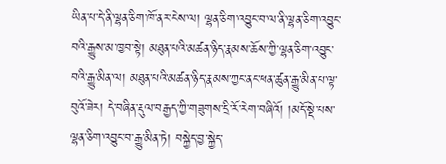ཡིན་པ་དེ་ནི་ལྷན་ཅིག་ཁོ་ནར་ངེས་ལ། ལྷན་ཅིག་འབྱུང་བ་ལ་ནི་ལྷན་ཅིག་འབྱུང་བའི་རྒྱུས་མ་ཁྱབ་སྟེ། མཐུན་པའི་མཚན་ཉིད་རྣམས་ཆོས་ཀྱི་ལྷན་ཅིག་འབྱུང་བའི་རྒྱུ་མིན་ལ། མཐུན་པའི་མཚན་ཉིད་རྣམས་ཀྱང་ནང་ཕན་ཚུན་རྒྱུ་མིན་པ་ལྟ་བུའོ་ཟེར། དེ་བཞིན་རྡུལ་བརྒྱད་ཀྱི་གཟུགས་དྲི་རོ་རེག་བཞིའོ། །མདོ་སྡེ་པས་ལྷན་ཅིག་འབྱུང་བ་རྒྱུ་མིན་ཏེ། བསྐྱེད་བྱ་སྐྱེད་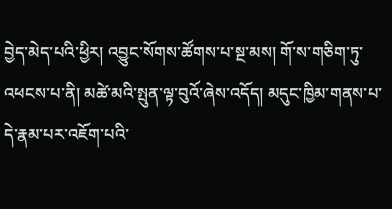བྱེད་མེད་པའི་ཕྱིར། འབྱུང་སོགས་ཚོགས་པ་སྔ་མས། གོ་ས་གཅིག་ཏུ་འཕངས་པ་ནི། མཚེ་མའི་སྤུན་ལྟ་བུའོ་ཞེས་འདོད། མདུང་ཁྱིམ་གནས་པ་དེ་རྣམ་པར་འཇོག་པའི་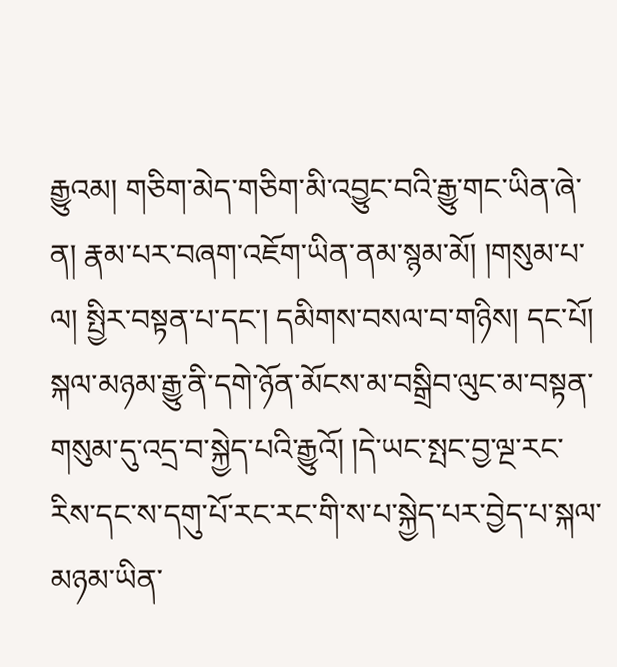རྒྱུའམ། གཅིག་མེད་གཅིག་མི་འབྱུང་བའི་རྒྱུ་གང་ཡིན་ཞེ་ན། རྣམ་པར་བཞག་འཇོག་ཡིན་ནམ་སྙམ་མོ། །གསུམ་པ་ལ། སྤྱིར་བསྟན་པ་དང་། དམིགས་བསལ་བ་གཉིས། དང་པོ། སྐལ་མཉམ་རྒྱུ་ནི་དགེ་ཉོན་མོངས་མ་བསྒྲིབ་ལུང་མ་བསྟན་གསུམ་དུ་འདྲ་བ་སྐྱེད་པའི་རྒྱུའོ། །དེ་ཡང་སྤང་བྱ་ལྔ་རང་རིས་དང་ས་དགུ་པོ་རང་རང་གི་ས་པ་སྐྱེད་པར་བྱེད་པ་སྐལ་མཉམ་ཡིན་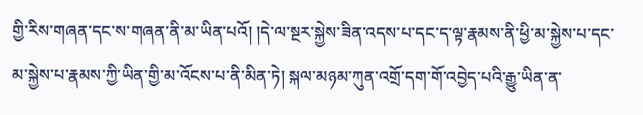གྱི་རིས་གཞན་དང་ས་གཞན་ནི་མ་ཡིན་པའོ། །དེ་ལ་སྔར་སྐྱེས་ཟིན་འདས་པ་དང་ད་ལྟ་རྣམས་ནི་ཕྱི་མ་སྐྱེས་པ་དང་མ་སྐྱེས་པ་རྣམས་ཀྱི་ཡིན་གྱི་མ་འོངས་པ་ནི་མིན་ཏེ། སྐལ་མཉམ་ཀུན་འགྲོ་དག་གོ་འབྱེད་པའི་རྒྱུ་ཡིན་ན་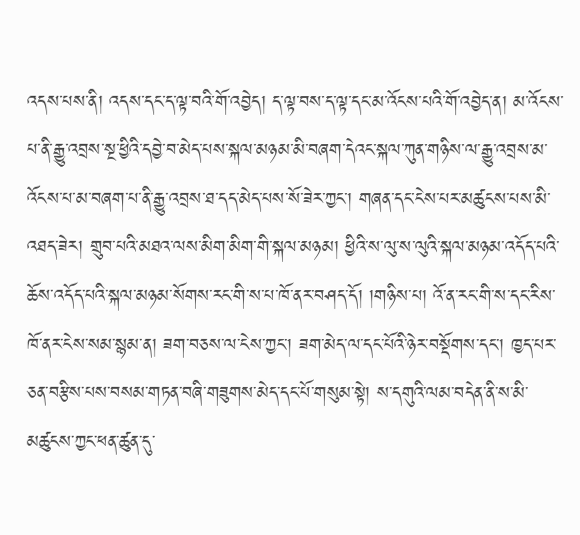འདས་པས་ནི། འདས་དང་ད་ལྟ་བའི་གོ་འབྱེད། ད་ལྟ་བས་ད་ལྟ་དང་མ་འོངས་པའི་གོ་འབྱེད་ན། མ་འོངས་པ་ནི་རྒྱུ་འབྲས་སྔ་ཕྱིའི་དབྱེ་བ་མེད་པས་སྐལ་མཉམ་མི་བཞག་དེའང་སྐལ་ཀུན་གཉིས་ལ་རྒྱུ་འབྲས་མ་འོངས་པ་མ་བཞག་པ་ནི་རྒྱུ་འབྲས་ཐ་དད་མེད་པས་སོ་ཟེར་ཀྱང་། གཞན་དང་ངེས་པར་མཚུངས་པས་མི་འཐད་ཟེར། གྲུབ་པའི་མཐའ་ལས་མིག་མིག་གི་སྐལ་མཉམ། ཕྱིའི་ས་ལུ་ས་ལུའི་སྐལ་མཉམ་འདོད་པའི་ཆོས་འདོད་པའི་སྐལ་མཉམ་སོགས་རང་གི་ས་པ་ཁོ་ནར་བཤད་དོ། །གཉིས་པ། འོ་ན་རང་གི་ས་དང་རིས་ཁོ་ནར་ངེས་སམ་སྙམ་ན། ཟག་བཅས་ལ་ངེས་ཀྱང་། ཟག་མེད་ལ་དང་པོའི་ཉེར་བསྡོགས་དང་། ཁྱད་པར་ཅན་བརྩིས་པས་བསམ་གཏན་བཞི་གཟུགས་མེད་དང་པོ་གསུམ་སྟེ། ས་དགུའི་ལམ་བདེན་ནི་ས་མི་མཚུངས་ཀྱང་ཕན་ཚུན་དུ་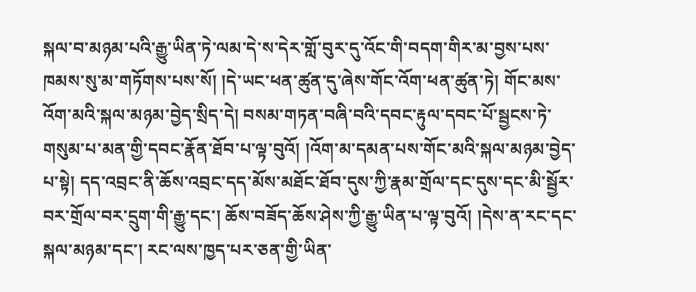སྐལ་བ་མཉམ་པའི་རྒྱུ་ཡིན་ཏེ་ལམ་དེ་ས་དེར་གློ་བུར་དུ་འོང་གི་བདག་གིར་མ་བྱས་པས་ཁམས་སུ་མ་གཏོགས་པས་སོ། །དེ་ཡང་ཕན་ཚུན་དུ་ཞེས་གོང་འོག་ཕན་ཚུན་ཏེ། གོང་མས་འོག་མའི་སྐལ་མཉམ་བྱེད་སྲིད་དེ། བསམ་གཏན་བཞི་བའི་དབང་རྟུལ་དབང་པོ་སྦྱངས་ཏེ་གསུམ་པ་མན་གྱི་དབང་རྣོན་ཐོབ་པ་ལྟ་བུའོ། །འོག་མ་དམན་པས་གོང་མའི་སྐལ་མཉམ་བྱེད་པ་སྟེ། དད་འབྲང་ནི་ཆོས་འབྲང་དད་མོས་མཐོང་ཐོབ་དུས་ཀྱི་རྣམ་གྲོལ་དང་དུས་དང་མི་སྦྱོར་བར་གྲོལ་བར་དྲུག་གི་རྒྱུ་དང་། ཆོས་བཟོད་ཆོས་ཤེས་ཀྱི་རྒྱུ་ཡིན་པ་ལྟ་བུའོ། །དེས་ན་རང་དང་སྐལ་མཉམ་དང་། རང་ལས་ཁྱད་པར་ཅན་གྱི་ཡིན་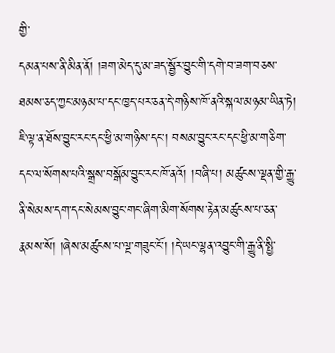གྱི་
དམན་པས་ནི་མིན་ནོ། །ཟག་མེད་དུ་མ་ཟད་སྦྱོར་བྱུང་གི་དགེ་བ་ཟག་བཅས་ཐམས་ཅད་ཀྱང་མཉམ་པ་དང་ཁྱད་པར་ཅན་དེ་གཉིས་ཁོ་ནའི་སྐལ་མཉམ་ཡིན་ཏེ། ཇི་ལྟ་ན་ཐོས་བྱུང་རང་དང་ཕྱི་མ་གཉིས་དང་། བསམ་བྱུང་རང་དང་ཕྱི་མ་གཅིག་དང་ལ་སོགས་པའི་སྒྲས་བསྒོམ་བྱུང་རང་ཁོ་ནའོ། །བཞི་པ། མཚུངས་ལྡན་གྱི་རྒྱུ་ནི་སེམས་དག་དང་སེམས་བྱུང་གང་ཞིག་མིག་སོགས་རྟེན་མཚུངས་པ་ཅན་རྣམས་སོ། །ཞེས་མཚུངས་པ་ལྔ་གཟུང་ངོ་། །དེ་ཡང་ལྷན་འབྱུང་གི་རྒྱུ་ནི་སྤྱི་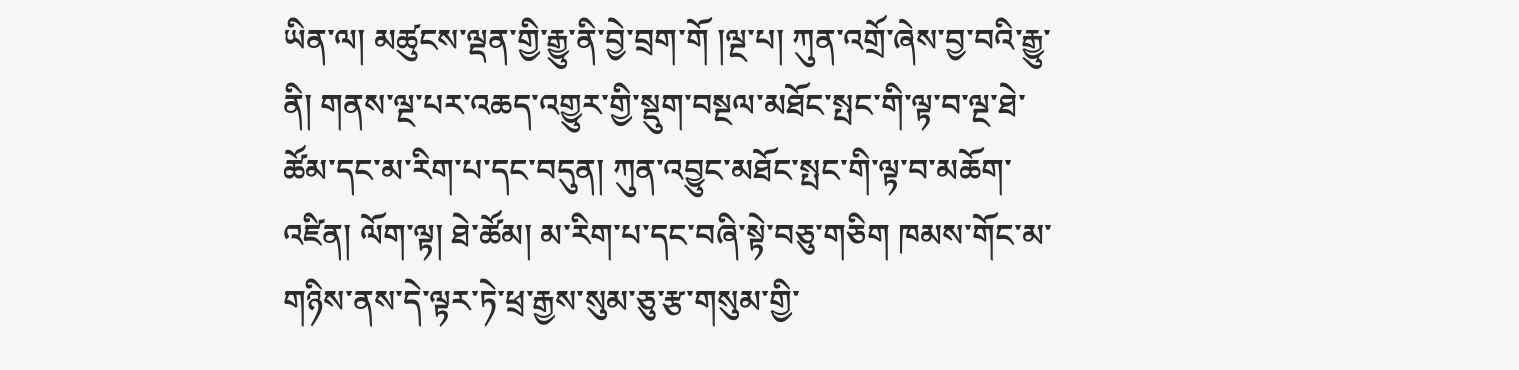ཡིན་ལ། མཚུངས་ལྡན་གྱི་རྒྱུ་ནི་བྱེ་བྲག་གོ །ལྔ་པ། ཀུན་འགྲོ་ཞེས་བྱ་བའི་རྒྱུ་ནི། གནས་ལྔ་པར་འཆད་འགྱུར་གྱི་སྡུག་བསྔལ་མཐོང་སྤང་གི་ལྟ་བ་ལྔ་ཐེ་ཚོམ་དང་མ་རིག་པ་དང་བདུན། ཀུན་འབྱུང་མཐོང་སྤང་གི་ལྟ་བ་མཆོག་འཛིན། ལོག་ལྟ། ཐེ་ཚོམ། མ་རིག་པ་དང་བཞི་སྟེ་བཅུ་གཅིག ཁམས་གོང་མ་གཉིས་ནས་དེ་ལྟར་ཏེ་ཕྲ་རྒྱས་སུམ་ཅུ་རྩ་གསུམ་གྱི་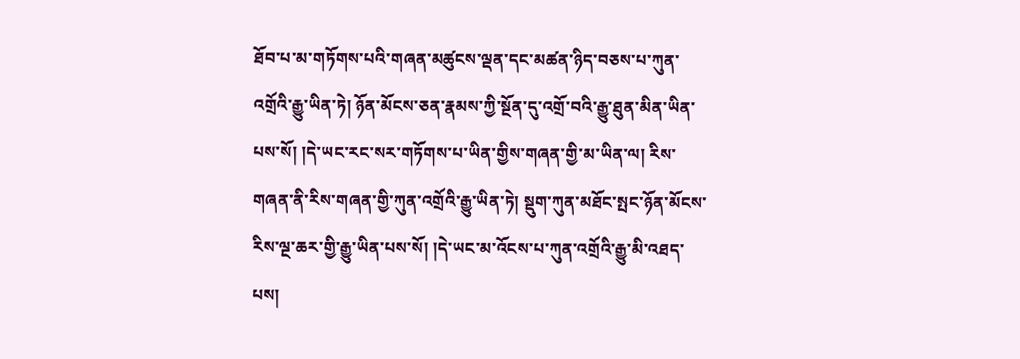ཐོབ་པ་མ་གཏོགས་པའི་གཞན་མཚུངས་ལྡན་དང་མཚན་ཉིད་བཅས་པ་ཀུན་འགྲོའི་རྒྱུ་ཡིན་ཏེ། ཉོན་མོངས་ཅན་རྣམས་ཀྱི་སྔོན་དུ་འགྲོ་བའི་རྒྱུ་ཐུན་མིན་ཡིན་པས་སོ། །དེ་ཡང་རང་སར་གཏོགས་པ་ཡིན་གྱིས་གཞན་གྱི་མ་ཡིན་ལ། རིས་གཞན་ནི་རིས་གཞན་གྱི་ཀུན་འགྲོའི་རྒྱུ་ཡིན་ཏེ། སྡུག་ཀུན་མཐོང་སྤང་ཉོན་མོངས་རིས་ལྔ་ཆར་གྱི་རྒྱུ་ཡིན་པས་སོ། །དེ་ཡང་མ་འོངས་པ་ཀུན་འགྲོའི་རྒྱུ་མི་འཐད་པས།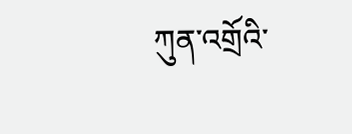ཀུན་འགྲོའི་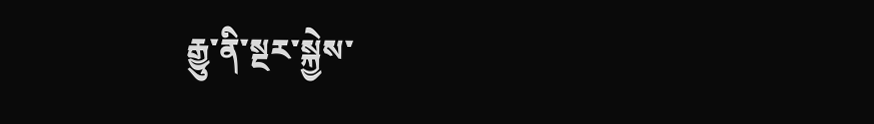རྒྱུ་ནི་སྔར་སྐྱེས་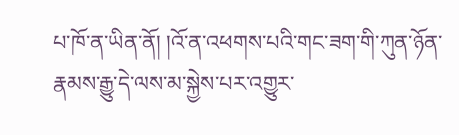པ་ཁོ་ན་ཡིན་ནོ། །འོ་ན་འཕགས་པའི་གང་ཟག་གི་ཀུན་ཉོན་རྣམས་རྒྱུ་དེ་ལས་མ་སྐྱེས་པར་འགྱུར་